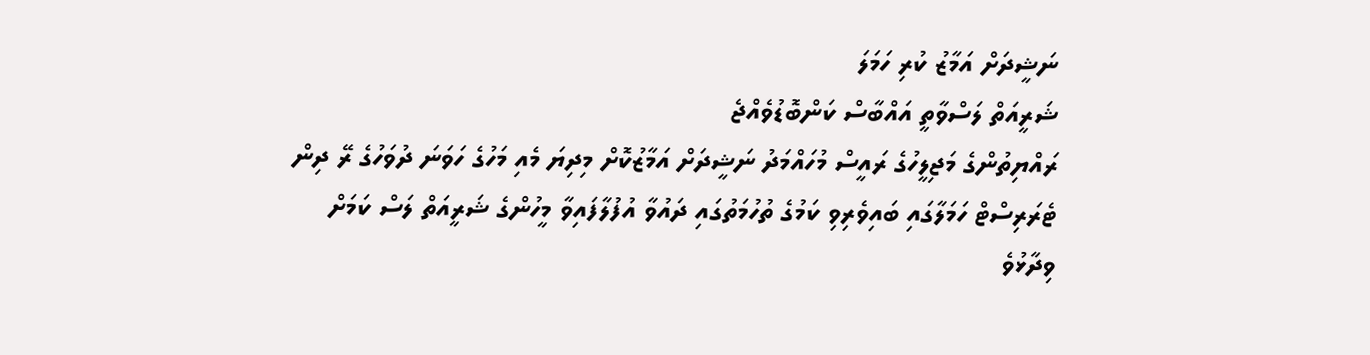ނަޝީދަށް އަމާޒު ކުރި ހަމަލަ
ޝަރީއަތް ލަސްވާތީ އައްބާސް ކަންބޮޑުވެއްޖެ
ރައްޔިތުންގެ މަޖިލީހުގެ ރައީސް މުހައްމަދު ނަޝީދަށް އަމާޒުކޮށް މިދިޔަ މެއި މަހުގެ ހަވަނަ ދުވަހުގެ ރޭ ދިން ޓެރަރިސްޓް ހަމަލާގައި ބައިވެރިވި ކަމުގެ ތުހުމަތުގައި ދައުވާ އުފުލާފައިވާ މީހުންގެ ޝަރީއަތް ލަސް ކަމަށް ވިދާޅުވެ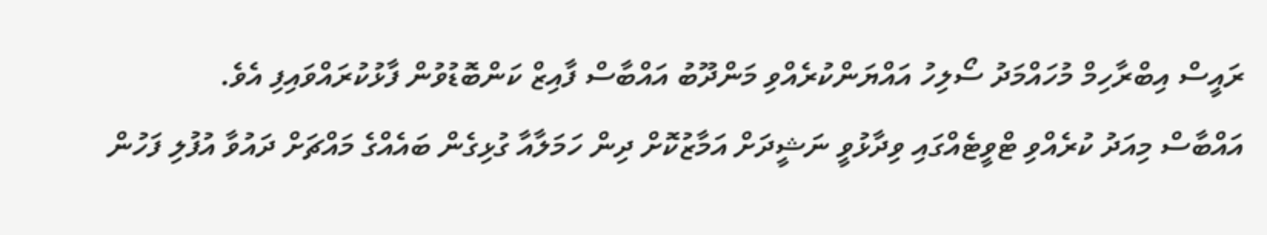ރައީސް އިބްރާހިމް މުހައްމަދު ސޯލިހު އައްޔަންކުރެއްވި މަންދޫބު އައްބާސް ފާއިޒް ކަންބޮޑުވުން ފާޅުކުރައްވައިފި އެވެ.
އައްބާސް މިއަދު ކުރެއްވި ޓްވީޓެއްގައި ވިދާޅުވީ ނަޝީދަށް އަމާޒުކޮށް ދިން ހަމަލާއާ ގުޅިގެން ބައެއްގެ މައްޗަށް ދައުވާ އުފުލި ފަހުން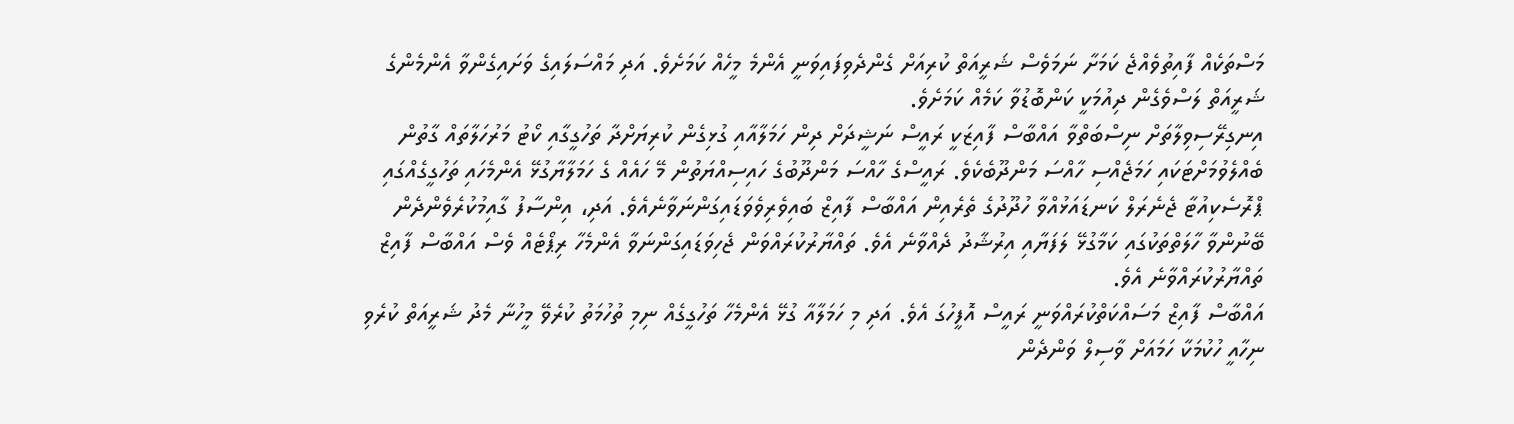މަސްތަކެއް ފާއިތުވެއްޖެ ކަމަށާ ނަމަވެސް ޝަރީއަތް ކުރިއަށް ގެންދެވިފައިވަނީ އެންމެ މީހެއް ކަމަށެވެ. އަދި މައްސަލައިގެ ވަށައިގެންވާ އެންމެންގެ ޝަރީއަތް ލަސްވެގެން ދިއުމަކީ ކަންބޮޑުވާ ކަމެއް ކަމަށެވެ.
އިނގިރޭސިވިލާތަށް ނިސްބަތްވާ އައްބާސް ފާއިޒަކީ ރައީސް ނަޝީދަށް ދިން ހަމަލާއާއި ގުޅިގެން ކުރިޔަށްދާ ތަހުގީގާއި ކޯޓު މަރުހަލާތައް ގާތުން ބެއްލެވުމަށްޓަކައި ހަމަޖެއްސި ހާއްސަ މަންދޫބެކެވެ. ރައީސްގެ ހާއްސަ މަންދޫބުގެ ހައިސިއްޔަތުން މޭ ހައެއް ގެ ހަމަލާޔާގުޅޭ އެންމެހައި ތަހުގީގެއްގައި ޕްރޮސެކިއުޓާ ޖެނެރަލް ކަނޑައަޅުއްވާ ހުދޫދުގެ ތެރެއިން އައްބާސް ފާއިޒް ބައިވެރިވެވަޑައިގަންނަވާނެއެވެ. އަދި، އިންސާފު ގާއިމުކުރެވެންދެން ބޭނުންވާ ހާލަތްތަކުގައި ކަމާގުޅޭ ލަފަޔާއި އިރުޝާދު ދެއްވާނެ އެވެ. ތައްޔާރުކުރައްވަން ޖެހިވަޑައިގަންނަވާ އެންމެހާ ރިޕޯޓެއް ވެސް އައްބާސް ފާއިޒް ތައްޔާރުކުރައްވާނެ އެވެ.
އައްބާސް ފާއިޒް މަސައްކަތްކުރައްވަނީ ރައީސް އޮފީހުގަ އެވެ. އަދި މި ހަމަލާއާ ގުޅޭ އެންމެހާ ތަހުގީގެއް ނިމި ތުހުމަތު ކުރެވޭ މީހުނާ މެދު ޝަރީއަތް ކުރެވި ނިހާއީ ހުކުމަކާ ހަމައަށް ވާސިލް ވަންދެން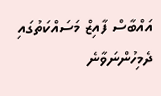އައްބާސް ފާއިޒް މަސައްކަތުގައި ދެމިހުންނަވާނެ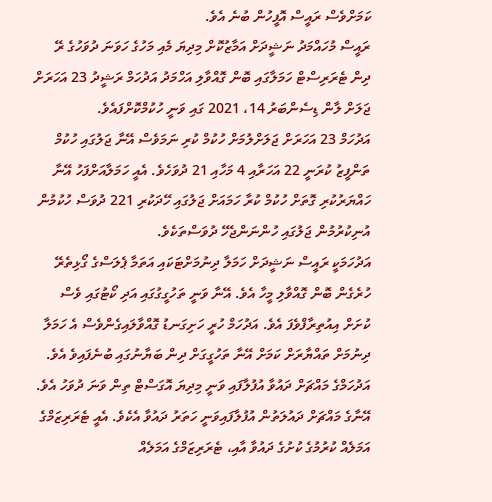ކަމަށްވެސް ރައީސް އޮފީހުން ބުނެ އެވެ.
ރައީސް މުހައްމަދު ނަޝީދަށް އަމާޒުކޮށް މިދިޔަ މެއި މަހުގެ ހަވަނަ ދުވަހުގެ ރޭ ދިން ޓެރަރިސްޓް ހަމަލާގައި ބޮން ގޮއްވާލި އަހްމަދު އަދުހަމް ރަޝީދު 23 އަހަރަށް ޖަލަށް ލާން ޑިސެންބަރު 14، 2021 ގައި ވަނީ ހުކުމްކޮށްފައެވެ.
އަދުހަމް 23 އަހަރަށް ޖަލަށްލުމަށް ހުކުމް ކުރި ނަމަވެސް އޭނާ ޖަލުގައި ހުކުމް ތަންފީޒު ކުރަނީ 22 އަހަރާއި 4 މަހާއި 21 ދުވަހެވެ. އެއީ ހަމަލާއަށްފަހު އޭނާ ހައްޔަރުކުރި ގޮތަށް ހުކުމް ކުރާ ހަމައަށް ޖަލުގައި ހޭދަކުރި 221 ދުވަސް ހުކުމުން އުނިކުރުމުން ޖަލުގައި ހުންނަންޖެހޭ ދުވަސްތަކެވެ.
އަދުހަމަކީ ރައީސް ނަޝީދަށް ހަމަލާ ދިނުމަށްޓަކައި އަތަމާ ޕެލަސްގެ ގޯޅިތެރޭ ހުރެގެން ބޮން ގޮއްވާލި މީހާ އެވެ. އޭނާ ވަނީ ތަހުގީގުގައި އަދި ކޯޓުގައި ވެސް ކުށަށް އިއުތިރާފްވެފަ އެވެ. އަދުހަމް ހުރީ ހަށިގަނޑު ގޮއްވާލައިގެންވެސް އެ ހަމަލާ ދިނުމަށް ތައްޔާރަށް ކަމަށް އޭނާ ތަހުގީގަށް ދިން ބަޔާނުގައި ބުނެފައިވެ އެވެ.
އަދުހަމްގެ މައްޗަށް ދައުވާ އުފުލާފައި ވަނީ މިދިޔަ އޮގަސްޓް ތިން ވަނަ ދުވަހު އެވެ. އޭނާގެ މައްޗަށް ދައުލަތުން އުފުލާފައިވަނީ ހަތަރު ދައުވާ އެކެވެ. އެއީ ޓެރަރިޒަމްގެ އަމަލެއް ކުރުމުގެ ކުށުގެ ދައުވާ އާއި، ޓެރަރިޒަމްގެ އަމަލެއް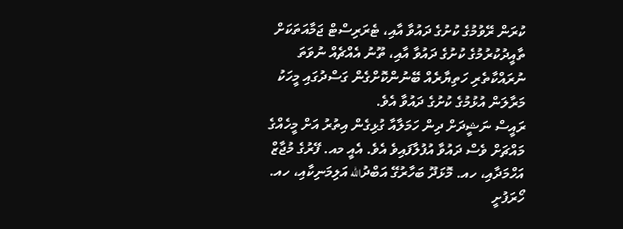ކުރަން ރޭވުމުގެ ކުށުގެ ދައުވާ އާއި، ޓެރަރިސްޓް ޖަމާއަތަކަށް ތާއީދުކުރުމުގެ ކުށުގެ ދައުވާ އާއި، ތޫނު އެއްޗެއް ނުވަތަ ނުރައްކާތެރި ހަތިޔާރެއް ބޭނުންކޮށްގެން ގަސްދުގައި މީހަކު މަރާލަން އުޅުމުގެ ކުށުގެ ދައުވާ އެވެ.
ރައީސް ނަޝީދަށް ދިން ހަމަލާއާ ގުޅިގެން އިތުރު އަށް މީހެއްގެ މައްޗަށް ވެސް ދައުވާ އުފުލާފައިވެ އެވެ. އެއީ މއ. ފޭރުގެ މުޖާޒް އަހްމަދާއި، ހއ. މޮޅަދޫ ބަހާރުގޭ އަބްދުالله އަލިމަނިކާއި، ހއ. ހޯރަފުށީ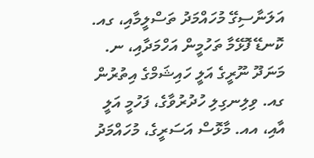އަލަނާސިގޭ މުހައްމަދު ތަސްލީމާއި، ގއ. ކޮނޑޭ ފޮޅޭމާ ތަހުމީން އަހްމަދާއި، ނ. މަނަދޫ ނޫރީގެ އަލީ ހައިޝަމްގެ އިތުރުން ގއ. ވިލިނގިލި ހުދުރުވާގެ، ފަހުމީ އަލީ އާއި، އއ. މާޅޮސް އަސަރީގެ، މުހައްމަދު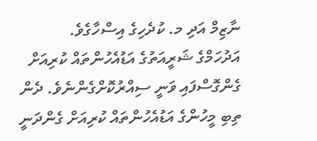ނާޒިމް އަދި މ. ކުދެހިގެ އިސްހާގެވެ.
އަދުހަމްގެ ޝަރީއަތުގެ އަޑުއެހުންތައް ކުރިއަށް ގެންގޮސްފައި ވަނީ ސިއްރުކޮށްގެންނެވެ. ދެން ތިބި މީހުންގެ އަޑުއެހުންތައް ކުރިއަށް ގެންދަނީ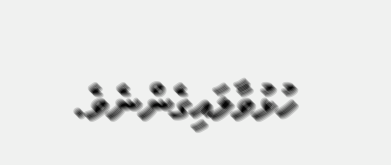ހުޅުވާލައިގެންނެވެ.